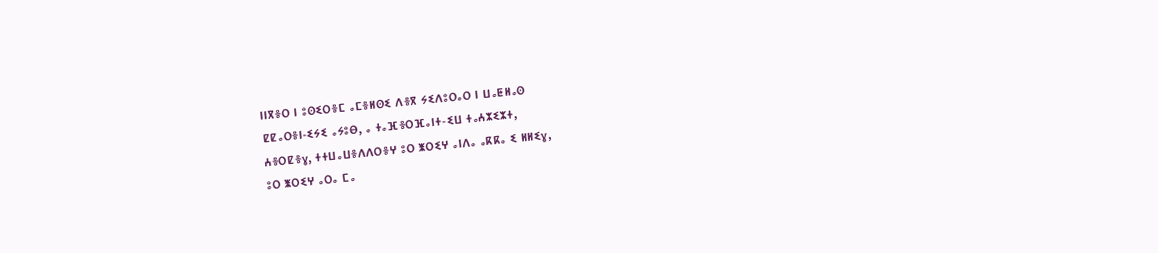ⵏⵏⴳⴻⵔ ⵏ ⵓⵙⵉⵔⴻⵎ ⴰⵎⴻⵍⵙⵉ ⴷⴻⴳ ⵢⵉⴷⵓⵔⴰⵔ ⵏ ⵡⴰⵟⵍⴰⵙ
ⵇⵇⴰⵔⴻⵏ-ⵉⵢⵉ ⴰⵢⵓⴱ, ⴰ ⵜⴰⴼⴻⵔⴼⴰⵏⵜ-ⵉⵡ ⵜⴰⵄⵣⵉⵣⵜ,
ⵄⴻⵔⵇⴻɣ, ⵜⵜⵡⴰⵡⴻⴷⴷⵔⴻⵖ ⵓⵔ ⵥⵔⵉⵖ ⴰⵏⴷⴰ ⴰⴽⴽⴰ ⵉ ⵍⵍⵉɣ,
ⵓⵔ ⵥⵔⵉⵖ ⴰⵔⴰ ⵎⴰ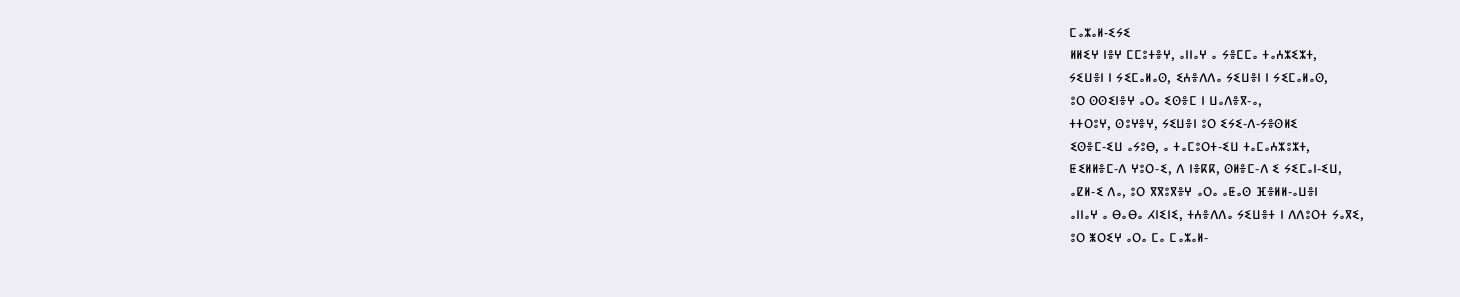ⵎⴰⵣⴰⵍ-ⵉⵢⵉ
ⵍⵍⵉⵖ ⵏⴻⵖ ⵎⵎⵓⵜⴻⵖ, ⴰⵏⵏⴰⵖ ⴰ ⵢⴻⵎⵎⴰ ⵜⴰⵄⵣⵉⵣⵜ,
ⵢⵉⵡⴻⵏ ⵏ ⵢⵉⵎⴰⵍⴰⵙ, ⵉⵄⴻⴷⴷⴰ ⵢⵉⵡⴻⵏ ⵏ ⵢⵉⵎⴰⵍⴰⵙ,
ⵓⵔ ⵙⵙⵉⵏⴻⵖ ⴰⵔⴰ ⵉⵙⴻⵎ ⵏ ⵡⴰⴷⴻⴳ-ⴰ,
ⵜⵜⵔⵓⵖ, ⵙⵓⵖⴻⵖ, ⵢⵉⵡⴻⵏ ⵓⵔ ⵉⵢⵉ-ⴷ-ⵢⴻⵙⵍⵉ
ⵉⵙⴻⵎ-ⵉⵡ ⴰⵢⵓⴱ, ⴰ ⵜⴰⵎⵓⵔⵜ-ⵉⵡ ⵜⴰⵎⴰⵄⵣⵓⵣⵜ,
ⵟⵉⵍⵍⴻⵎ-ⴷ ⵖⵓⵔ-ⵉ, ⴷ ⵏⴻⴽⴽ, ⵙⵍⴻⵎ-ⴷ ⵉ ⵢⵉⵎⴰⵏ-ⵉⵡ,
ⴰⵇⵍ-ⵉ ⴷⴰ, ⵓⵔ ⴳⴳⵓⴳⴻⵖ ⴰⵔⴰ ⴰⵟⴰⵙ ⴼⴻⵍⵍ-ⴰⵡⴻⵏ
ⴰⵏⵏⴰⵖ ⴰ ⴱⴰⴱⴰ ⵃⵏⵉⵏⵉ, ⵜⵄⴻⴷⴷⴰ ⵢⵉⵡⴻⵜ ⵏ ⴷⴷⵓⵔⵜ ⵢⴰⴳⵉ,
ⵓⵔ ⵥⵔⵉⵖ ⴰⵔⴰ ⵎⴰ ⵎⴰⵣⴰⵍ-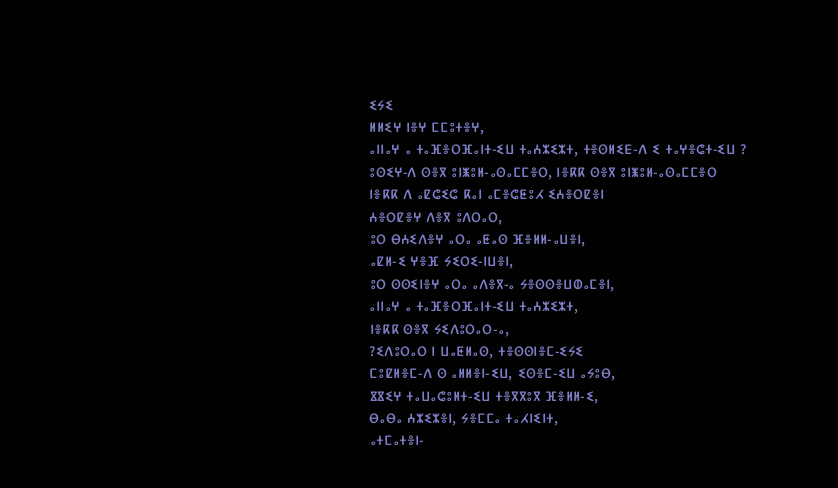ⵉⵢⵉ
ⵍⵍⵉⵖ ⵏⴻⵖ ⵎⵎⵓⵜⴻⵖ,
ⴰⵏⵏⴰⵖ ⴰ ⵜⴰⴼⴻⵔⴼⴰⵏⵜ-ⵉⵡ ⵜⴰⵄⵣⵉⵣⵜ, ⵜⴻⵙⵍⵉⴹ-ⴷ ⵉ ⵜⴰⵖⴻⵛⵜ-ⵉⵡ ?
ⵓⵙⵉⵖ-ⴷ ⵙⴻⴳ ⵓⵏⵥⵓⵍ-ⴰⵙⴰⵎⵎⴻⵔ, ⵏⴻⴽⴽ ⵙⴻⴳ ⵓⵏⵥⵓⵍ-ⴰⵙⴰⵎⵎⴻⵔ
ⵏⴻⴽⴽ ⴷ ⴰⵇⵛⵉⵛ ⴽⴰⵏ ⴰⵎⴻⵛⵟⵓⵃ ⵉⵄⴻⵔⵇⴻⵏ
ⵄⴻⵔⵇⴻⵖ ⴷⴻⴳ ⵓⴷⵔⴰⵔ,
ⵓⵔ ⴱⵄⵉⴷⴻⵖ ⴰⵔⴰ ⴰⵟⴰⵙ ⴼⴻⵍⵍ-ⴰⵡⴻⵏ,
ⴰⵇⵍ-ⵉ ⵖⴻⴼ ⵢⵉⵔⵉ-ⵏⵡⴻⵏ,
ⵓⵔ ⵙⵙⵉⵏⴻⵖ ⴰⵔⴰ ⴰⴷⴻⴳ-ⴰ ⵢⴻⵙⵙⴻⵡⵀⴰⵎⴻⵏ,
ⴰⵏⵏⴰⵖ ⴰ ⵜⴰⴼⴻⵔⴼⴰⵏⵜ-ⵉⵡ ⵜⴰⵄⵣⵉⵣⵜ,
ⵏⴻⴽⴽ ⵙⴻⴳ ⵢⵉⴷⵓⵔⴰⵔ-ⴰ,
?ⵉⴷⵓⵔⴰⵔ ⵏ ⵡⴰⵟⵍⴰⵙ, ⵜⴻⵙⵙⵏⴻⵎ-ⵉⵢⵉ
ⵎⵓⵇⵍⴻⵎ-ⴷ ⵙ ⴰⵍⵍⴻⵏ-ⵉⵡ, ⵉⵙⴻⵎ-ⵉⵡ ⴰⵢⵓⴱ,
ⴵⴵⵉⵖ ⵜⴰⵡⴰⵛⵓⵍⵜ-ⵉⵡ ⵜⴻⴳⴳⵓⴳ ⴼⴻⵍⵍ-ⵉ,
ⴱⴰⴱⴰ ⵄⵣⵉⵣⴻⵏ, ⵢⴻⵎⵎⴰ ⵜⴰⵃⵏⵉⵏⵜ,
ⴰⵜⵎⴰⵜⴻⵏ-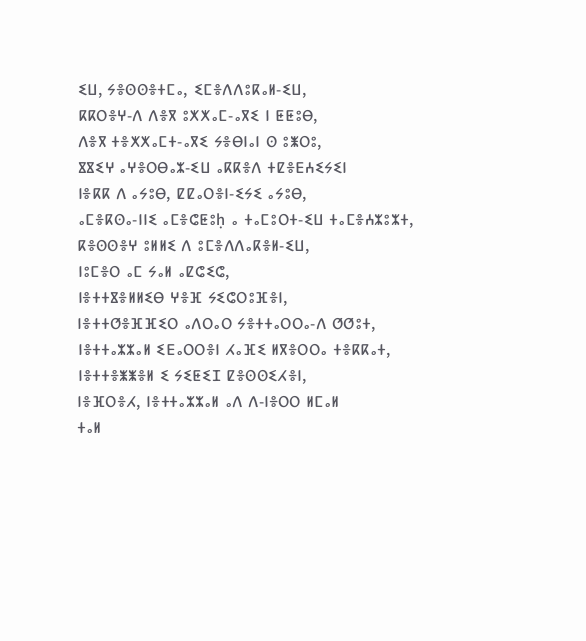ⵉⵡ, ⵢⴻⵙⵙⴻⵜⵎⴰ, ⵉⵎⴻⴷⴷⵓⴽⴰⵍ-ⵉⵡ,
ⴽⴽⵔⴻⵖ-ⴷ ⴷⴻⴳ ⵓⵅⵅⴰⵎ-ⴰⴳⵉ ⵏ ⵟⵟⵓⴱ,
ⴷⴻⴳ ⵜⴻⵅⵅⴰⵎⵜ-ⴰⴳⵉ ⵢⴻⴱⵏⴰⵏ ⵙ ⵓⵥⵔⵓ,
ⴵⴵⵉⵖ ⴰⵖⴻⵔⴱⴰⵣ-ⵉⵡ ⴰⴽⴽⴻⴷ ⵜⵇⴻⴹⵄⵉⵢⵉⵏ
ⵏⴻⴽⴽ ⴷ ⴰⵢⵓⴱ, ⵇⵇⴰⵔⴻⵏ-ⵉⵢⵉ ⴰⵢⵓⴱ,
ⴰⵎⴻⴽⵙⴰ-ⵏⵏⵉ ⴰⵎⴻⵛⵟⵓḥ ⴰ ⵜⴰⵎⵓⵔⵜ-ⵉⵡ ⵜⴰⵎⴻⵄⵣⵓⵣⵜ,
ⴽⴻⵙⵙⴻⵖ ⵓⵍⵍⵉ ⴷ ⵓⵎⴻⴷⴷⴰⴽⴻⵍ-ⵉⵡ,
ⵏⵓⵎⴻⵔ ⴰⵎ ⵢⴰⵍ ⴰⵇⵛⵉⵛ,
ⵏⴻⵜⵜⴵⴻⵍⵍⵉⴱ ⵖⴻⴼ ⵢⵉⵛⵔⵓⴼⴻⵏ,
ⵏⴻⵜⵜⵚⴻⴼⴼⵉⵔ ⴰⴷⵔⴰⵔ ⵢⴻⵜⵜⴰⵔⵔⴰ-ⴷ ⵚⵚⵓⵜ,
ⵏⴻⵜⵜⴰⵣⵣⴰⵍ ⵉⴹⴰⵔⵔⴻⵏ ⵃⴰⴼⵉ ⵍⴳⴻⵔⵔⴰ ⵜⴻⴽⴽⴰⵜ,
ⵏⴻⵜⵜⴻⵥⵥⴻⵍ ⵉ ⵢⵉⵟⵉⵊ ⵇⴻⵙⵙⵉⵃⴻⵏ,
ⵏⴻⴼⵔⴻⵃ, ⵏⴻⵜⵜⴰⵣⵣⴰⵍ ⴰⴷ ⴷ-ⵏⴻⵔⵔ ⵍⵎⴰⵍ
ⵜⴰⵍ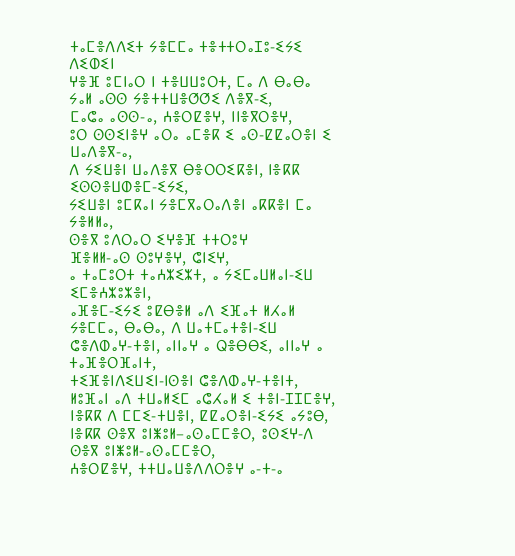ⵜⴰⵎⴻⴷⴷⵉⵜ ⵢⴻⵎⵎⴰ ⵜⴻⵜⵜⵔⴰⵊⵓ-ⵉⵢⵉ ⴷⵉⵀⵉⵏ
ⵖⴻⴼ ⵓⵎⵏⴰⵔ ⵏ ⵜⴻⵡⵡⵓⵔⵜ, ⵎⴰ ⴷ ⴱⴰⴱⴰ
ⵢⴰⵍ ⴰⵙⵙ ⵢⴻⵜⵜⵡⴻⵚⵚⵉ ⴷⴻⴳ-ⵉ,
ⵎⴰⵛⴰ ⴰⵙⵙ-ⴰ, ⵄⴻⵔⵇⴻⵖ, ⵏⵏⴻⴳⵔⴻⵖ,
ⵓⵔ ⵙⵙⵉⵏⴻⵖ ⴰⵔⴰ ⴰⵎⴻⴽ ⵉ ⴰⵙ-ⵇⵇⴰⵔⴻⵏ ⵉ ⵡⴰⴷⴻⴳ-ⴰ,
ⴷ ⵢⵉⵡⴻⵏ ⵡⴰⴷⴻⴳ ⴱⴻⵔⵔⵉⴽⴻⵏ, ⵏⴻⴽⴽ ⵉⵙⵙⴻⵡⵀⴻⵎ-ⵉⵢⵉ,
ⵢⵉⵡⴻⵏ ⵓⵎⴽⴰⵏ ⵢⴻⵎⴳⴰⵔⴰⴷⴻⵏ ⴰⴽⴽⴻⵏ ⵎⴰ ⵢⴻⵍⵍⴰ,
ⵙⴻⴳ ⵓⴷⵔⴰⵔ ⵉⵖⴻⴼ ⵜⵜⵔⵓⵖ
ⴼⴻⵍⵍ-ⴰⵙ ⵙⵓⵖⴻⵖ, ⵛⵏⵉⵖ,
ⴰ ⵜⴰⵎⵓⵔⵜ ⵜⴰⵄⵣⵉⵣⵜ, ⴰ ⵢⵉⵎⴰⵡⵍⴰⵏ-ⵉⵡ ⵉⵎⴻⵄⵣⵓⵣⴻⵏ,
ⴰⴼⴻⵎ-ⵉⵢⵉ ⵓⵇⴱⴻⵍ ⴰⴷ ⵉⴼⴰⵜ ⵍⵃⴰⵍ
ⵢⴻⵎⵎⴰ, ⴱⴰⴱⴰ, ⴷ ⵡⴰⵜⵎⴰⵜⴻⵏ-ⵉⵡ
ⵛⴻⴷⵀⴰⵖ-ⵜⴻⵏ, ⴰⵏⵏⴰⵖ ⴰ ⵕⴻⴱⴱⵉ, ⴰⵏⵏⴰⵖ ⴰ ⵜⴰⴼⴻⵔⴼⴰⵏⵜ,
ⵜⵉⴼⴻⵏⴷⵉⵡⵉⵏ-ⵏⵙⴻⵏ ⵛⴻⴷⵀⴰⵖ-ⵜⴻⵏⵜ,
ⵍⵓⴼⴰⵏ ⴰⴷ ⵜⵡⴰⵍⵉⵎ ⴰⵛⵃⴰⵍ ⵉ ⵜⴻⵏ-ⵊⵊⵎⴻⵖ,
ⵏⴻⴽⴽ ⴷ ⵎⵎⵉ-ⵜⵡⴻⵏ, ⵇⵇⴰⵔⴻⵏ-ⵉⵢⵉ ⴰⵢⵓⴱ,
ⵏⴻⴽⴽ ⵙⴻⴳ ⵓⵏⵥⵓⵍ–ⴰⵙⴰⵎⵎⴻⵔ, ⵓⵙⵉⵖ-ⴷ ⵙⴻⴳ ⵓⵏⵥⵓⵍ-ⴰⵙⴰⵎⵎⴻⵔ,
ⵄⴻⵔⵇⴻⵖ, ⵜⵜⵡⴰⵡⴻⴷⴷⵔⴻⵖ ⴰ-ⵜ-ⴰ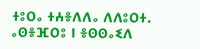ⵜⵓⵔⴰ ⵜⵄⴻⴷⴷⴰ ⴷⴷⵓⵔⵜ.
ⴰⵙⴻⴼⵔⵓ ⵏ ⴻⵙⵙⴰⵉⴷ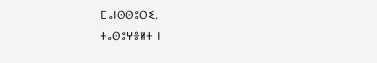ⵎⴰⵏⵙⵙⵓⵔⵉ.
ⵜⴰⵙⵓⵖⴻⵍⵜ ⵏ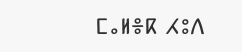ⵎⴰⵍⴻⴽ ⵃⵓⴷ